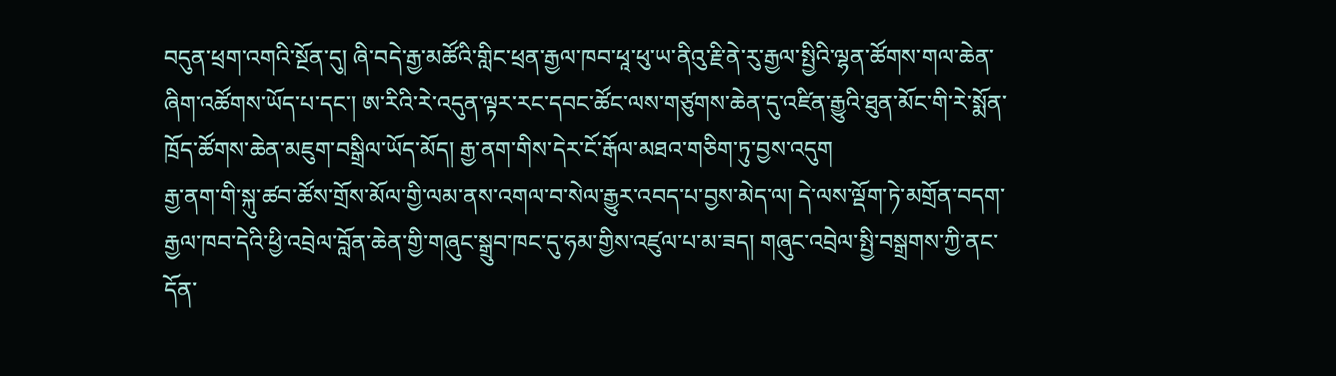བདུན་ཕྲག་འགའི་སྔོན་དུ། ཞི་བདེ་རྒྱ་མཚོའི་གླིང་ཕྲན་རྒྱལ་ཁབ་ཕཱ་ཕུ་ཡ་ནིའུ་རྗི་ནེ་རུ་རྒྱལ་སྤྱིའི་ལྷན་ཚོགས་གལ་ཆེན་ཞིག་འཚོགས་ཡོད་པ་དང་། ཨ་རིའི་རེ་འདུན་ལྟར་རང་དབང་ཚོང་ལས་གཙུགས་ཆེན་དུ་འཛིན་རྒྱུའི་ཐུན་མོང་གི་རེ་སྨོན་ཁྲོད་ཚོགས་ཆེན་མཇུག་བསྒྲིལ་ཡོད་མོད། རྒྱ་ནག་གིས་དེར་ངོ་རྒོལ་མཐའ་གཅིག་ཏུ་བྱས་འདུག
རྒྱ་ནག་གི་སྐུ་ཚབ་ཚོས་གྲོས་མོལ་གྱི་ལམ་ནས་འགལ་བ་སེལ་རྒྱུར་འབད་པ་བྱས་མེད་ལ། དེ་ལས་ལྡོག་ཏེ་མགྲོན་བདག་རྒྱལ་ཁབ་དེའི་ཕྱི་འབྲེལ་བློན་ཆེན་གྱི་གཞུང་སྒྲུབ་ཁང་དུ་ཧམ་གྱིས་འཛུལ་པ་མ་ཟད། གཞུང་འབྲེལ་སྤྱི་བསྒྲགས་ཀྱི་ནང་དོན་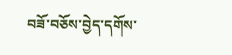བཟོ་བཅོས་བྱེད་དགོས་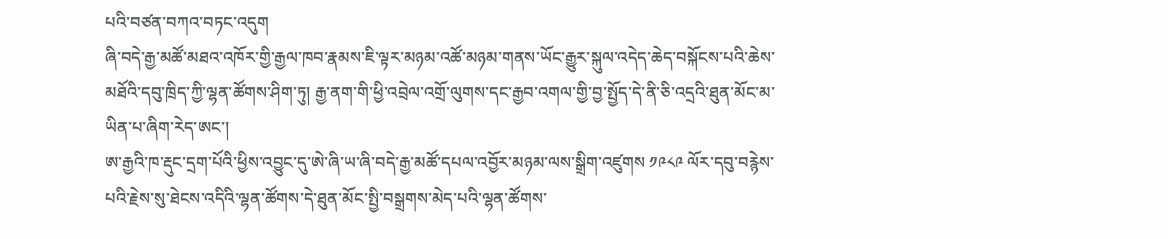པའི་བཙན་བཀའ་བཏང་འདུག
ཞི་བདེ་རྒྱ་མཚོ་མཐའ་འཁོར་གྱི་རྒྱལ་ཁབ་རྣམས་ཇི་ལྟར་མཉམ་འཚོ་མཉམ་གནས་ཡོང་རྒྱུར་སྐུལ་འདེད་ཆེད་བསྐོངས་པའི་ཆེས་མཐོའི་དབུ་ཁྲིད་ཀྱི་ལྷན་ཚོགས་ཤིག་ཏུ། རྒྱ་ནག་གི་ཕྱི་འབྲེལ་འགྲོ་ལུགས་དང་རྒྱབ་འགལ་གྱི་བྱ་སྤྱོད་དེ་ནི་ཅི་འདྲའི་ཐུན་མོང་མ་ཡིན་པ་ཞིག་རེད་ཨང་།
ཨ་རྒྱའི་ཁ་རྡུང་དྲག་པོའི་ཕྱིས་འབྱུང་དུ་ཨེ་ཞི་ཡ་ཞི་བདེ་རྒྱ་མཚོ་དཔལ་འབྱོར་མཉམ་ལས་སྒྲིག་འཛུགས ༡༩༨༩ ལོར་དབུ་བརྙེས་པའི་རྗེས་སུ་ཐེངས་འདིའི་ལྷན་ཚོགས་དེ་ཐུན་མོང་སྤྱི་བསྒྲགས་མེད་པའི་ལྷན་ཚོགས་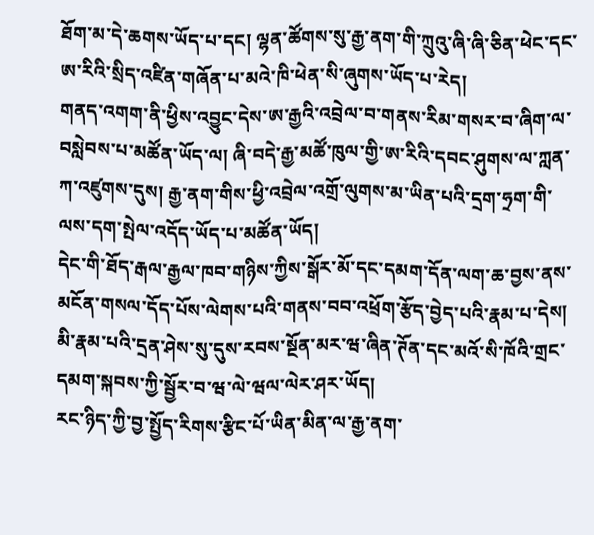ཐོག་མ་དེ་ཆགས་ཡོད་པ་དང། ལྷན་ཚོགས་སུ་རྒྱ་ནག་གི་ཀྲུའུ་ཞི་ཞི་ཅིན་ཕེང་དང་ཨ་རིའི་སྲིད་འཛིན་གཞོན་པ་མའེ་ཁི་ཕེན་སི་ཞུགས་ཡོད་པ་རེད།
གནད་འགག་ནི་ཕྱིས་འབྱུང་དེས་ཨ་རྒྱའི་འབྲེལ་བ་གནས་རིམ་གསར་བ་ཞིག་ལ་བསླེབས་པ་མཚོན་ཡོད་ལ། ཞི་བདེ་རྒྱ་མཚོ་ཁུལ་གྱི་ཨ་རིའི་དབང་ཤུགས་ལ་ཀླན་ཀ་འཛུགས་དུས། རྒྱ་ནག་གིས་ཕྱི་འབྲེལ་འགྲོ་ལུགས་མ་ཡིན་པའི་དྲག་ཧྲག་གི་ལས་དག་སྤེལ་འདོད་ཡོད་པ་མཚོན་ཡོད།
དེང་གི་ཐོད་རྒལ་རྒྱལ་ཁབ་གཉིས་ཀྱིས་སྒོར་མོ་དང་དམག་དོན་ལག་ཆ་བྱས་ནས་མངོན་གསལ་དོད་པོས་ལེགས་པའི་གནས་བབ་འཕྲོག་རྩོད་བྱེད་པའི་རྣམ་པ་དེས། མི་རྣམ་པའི་དྲན་ཤེས་སུ་དུས་རབས་སྔོན་མར་ཝ་ཞིན་ཊོན་དང་མའོ་སི་ཁོའི་གྲང་དམག་སྐབས་ཀྱི་སྦྱོར་བ་ཝ་ལེ་ཝལ་ལེར་ཤར་ཡོད།
རང་ཉིད་ཀྱི་བྱ་སྤྱོད་རིགས་རྩིང་པོ་ཡིན་མིན་ལ་རྒྱ་ནག་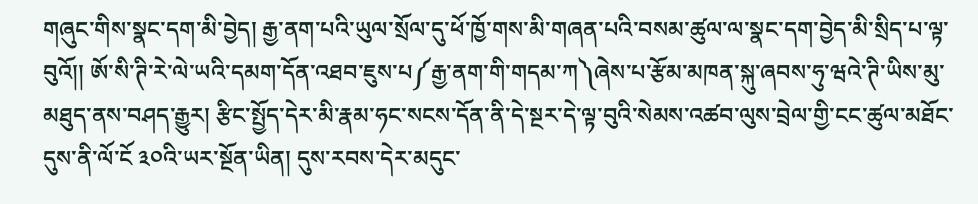གཞུང་གིས་སྣང་དག་མི་བྱེད། རྒྱ་ནག་པའི་ཡུལ་སྲོལ་དུ་ཕོ་ཁྱོ་གས་མི་གཞན་པའི་བསམ་ཚུལ་ལ་སྣང་དག་བྱེད་མི་སྲིད་པ་ལྟ་བུའོ།། ཨོ་སི་ཊི་རེ་ལེ་ཡའི་དམག་དོན་འཐབ་ཇུས་པ༼རྒྱ་ནག་གི་གདམ་ཀ༽ཞེས་པ་རྩོམ་མཁན་སྐུ་ཞབས་ཧུ་ཝའེ་ཊི་ཡིས་མུ་མཐུད་ནས་བཤད་རྒྱུར། རྩིང་སྤྱོད་དེར་མི་རྣམ་ཧང་སངས་དོན་ནི་དེ་སྔར་དེ་ལྟ་བུའི་སེམས་འཚབ་ལུས་བྲེལ་གྱི་ངང་ཚུལ་མཐོང་དུས་ནི་ལོ་ངོ ༣༠འི་ཡར་སྔོན་ཡིན། དུས་རབས་དེར་མདུང་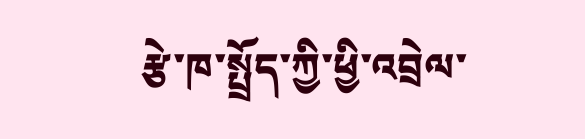རྩེ་ཁ་སྤྲོད་ཀྱི་ཕྱི་འབྲེལ་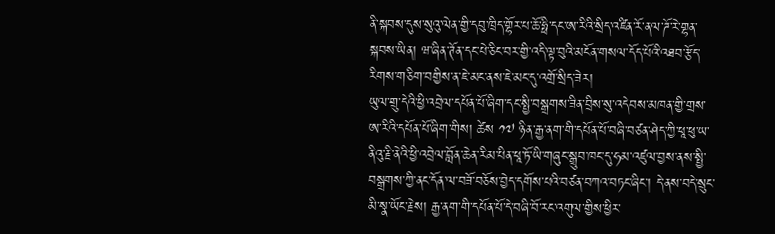ནི་སྐབས་དུས་སུའུ་ལེན་གྱི་དབུ་ཁྲིད་གྷོར་པ་ཆོ་ཧྥི་དང་ཨ་རིའི་སྲིད་འཛིན་རོ་ནལ་ཌོ་རེ་གྷན་སྐབས་ཡིན། ཝ་ཞིན་ཊོན་དང་པེ་ཅིང་བར་གྱི་འདི་ལྟ་བུའི་མངོན་གསལ་དོད་པོའི་འཐབ་རྩོད་རིགས་གཅིག་བགྱིས་ན་ཇེ་མང་ནས་ཇེ་མང་དུ་འགྲོ་སྲིད་ཟེར།
ཡུལ་གྲུ་དེའི་ཕྱི་འབྲེལ་དཔོན་པོ་ཞིག་དང་སྤྱི་བསྒྲགས་ཟིན་བྲིས་སུ་འདེབས་མཁན་གྱི་གྲས་ཨ་རིའི་དཔོན་པོ་ཞིག་གིས། ཚེས ༡༧ ཉིན་རྒྱ་ནག་གི་དཔོན་པོ་བཞི་བཙན་ཤེད་ཀྱི་ཕཱ་ཕུ་ཡ་ནིའུ་རྗི་ནེའི་ཕྱི་འབྲེལ་བློན་ཆེན་རིམ་པིན་ཕཱ་ཏོ་ཡི་གཞུང་སྒྲུབ་ཁང་དུ་ཧམ་འཛུལ་བྱས་ནས་སྤྱི་བསྒྲགས་ཀྱི་ནང་དོན་ལ་བཟོ་བཅོས་བྱེད་དགོས་པའི་བཙན་བཀའ་བཏང་ཞིང་། དེ་ནས་བདེ་སྲུང་མི་སྣ་ཡོང་རྗེས། རྒྱ་ནག་གི་དཔོན་པོ་དེ་བཞི་བོ་རང་འགུལ་གྱིས་ཕྱིར་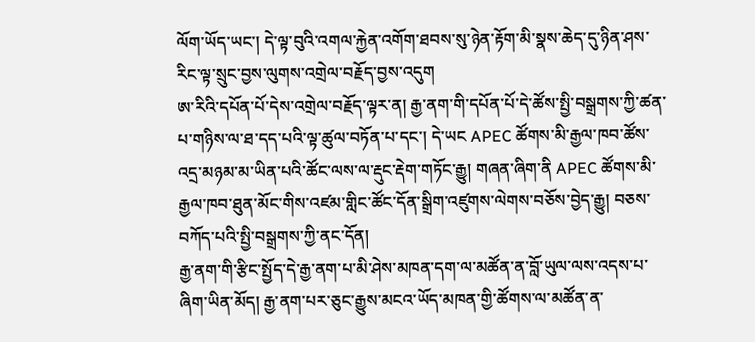ལོག་ཡོད་ཡང་། དེ་ལྟ་བུའི་འགལ་རྐྱེན་འགོག་ཐབས་སུ་ཉེན་རྟོག་མི་སྣས་ཆེད་དུ་ཉིན་ཤས་རིང་ལྟ་སྲུང་བྱས་ལུགས་འགྲེལ་བརྗོད་བྱས་འདུག
ཨ་རིའི་དཔོན་པོ་དེས་འགྲེལ་བརྗོད་ལྟར་ན། རྒྱ་ནག་གི་དཔོན་པོ་དེ་ཚོས་སྤྱི་བསྒྲགས་ཀྱི་ཚན་པ་གཉིས་ལ་ཐ་དད་པའི་ལྟ་ཚུལ་བཏོན་པ་དང་། དེ་ཡང APEC ཚོགས་མི་རྒྱལ་ཁབ་ཚོས་འདྲ་མཉམ་མ་ཡིན་པའི་ཚོང་ལས་ལ་རྡུང་རྡེག་གཏོང་རྒྱུ། གཞན་ཞིག་ནི APEC ཚོགས་མི་རྒྱལ་ཁབ་ཐུན་མོང་གིས་འཛམ་གླིང་ཚོང་དོན་སྒྲིག་འཛུགས་ལེགས་བཅོས་བྱེད་རྒྱུ། བཅས་བཀོད་པའི་སྤྱི་བསྒྲགས་ཀྱི་ནང་དོན།
རྒྱ་ནག་གི་རྩིང་སྤྱོད་དེ་རྒྱ་ནག་པ་མི་ཤེས་མཁན་དག་ལ་མཚོན་ན་བློ་ཡུལ་ལས་འདས་པ་ཞིག་ཡིན་མོད། རྒྱ་ནག་པར་ཅུང་རྒྱུས་མངའ་ཡོད་མཁན་གྱི་ཚོགས་ལ་མཚོན་ན་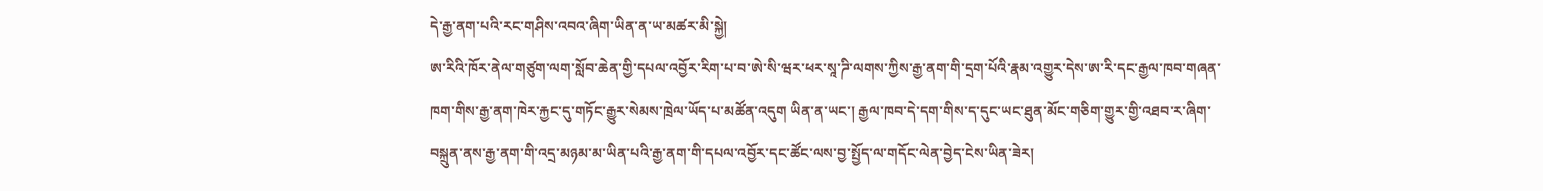དེ་རྒྱ་ནག་པའི་རང་གཤིས་འབའ་ཞིག་ཡིན་ན་ཡ་མཚར་མི་སྐྱེ།
ཨ་རིའི་ཁོར་ནེལ་གཙུག་ལག་སློབ་ཆེན་གྱི་དཔལ་འབྱོར་རིག་པ་བ་ཨེ་སི་ཝར་ཕར་སཱ་ཌི་ལགས་ཀྱིས་རྒྱ་ནག་གི་དྲག་པོའི་རྣམ་འགྱུར་དེས་ཨ་རི་དང་རྒྱལ་ཁབ་གཞན་ཁག་གིས་རྒྱ་ནག་ཁེར་རྐྱང་དུ་གཏོང་རྒྱུར་སེམས་ཁྲེལ་ཡོད་པ་མཚོན་འདུག ཡིན་ན་ཡང་། རྒྱལ་ཁབ་དེ་དག་གིས་ད་དུང་ཡང་ཐུན་མོང་གཅིག་གྱུར་གྱི་འཐབ་ར་ཞིག་བསྐྲུན་ནས་རྒྱ་ནག་གི་འདྲ་མཉམ་མ་ཡིན་པའི་རྒྱ་ནག་གི་དཔལ་འབྱོར་དང་ཚོང་ལས་བྱ་སྤྱོད་ལ་གདོང་ལེན་བྱེད་ངེས་ཡིན་ཟེར།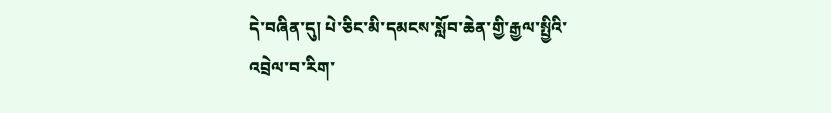དེ་བཞིན་དུ། པེ་ཅིང་མི་དམངས་སློབ་ཆེན་གྱི་རྒྱལ་སྤྱིའི་འབྲེལ་བ་རིག་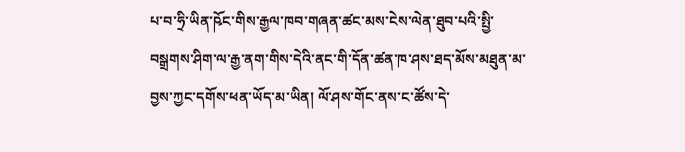པ་བ་ཧྲི་ཡིན་ཥོང་གིས་རྒྱལ་ཁབ་གཞན་ཚང་མས་ངེས་ལེན་ཐུབ་པའི་སྤྱི་བསྒྲགས་ཤིག་ལ་རྒྱ་ནག་གིས་དེའི་ནང་གི་དོན་ཚན་ཁ་ཤས་ཐད་མོས་མཐུན་མ་བྱས་ཀྱང་དགོས་ཕན་ཡོད་མ་ཡིན། ལོ་ཤས་གོང་ནས་ང་ཚོས་དེ་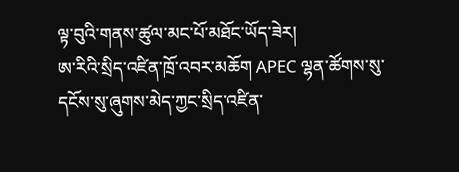ལྟ་བུའི་གནས་ཚུལ་མང་པོ་མཐོང་ཡོད་ཟེར།
ཨ་རིའི་སྲིད་འཛིན་ཁྲོ་འབར་མཆོག APEC ལྷན་ཚོགས་སུ་དངོས་སུ་ཞུགས་མེད་ཀྱང་སྲིད་འཛིན་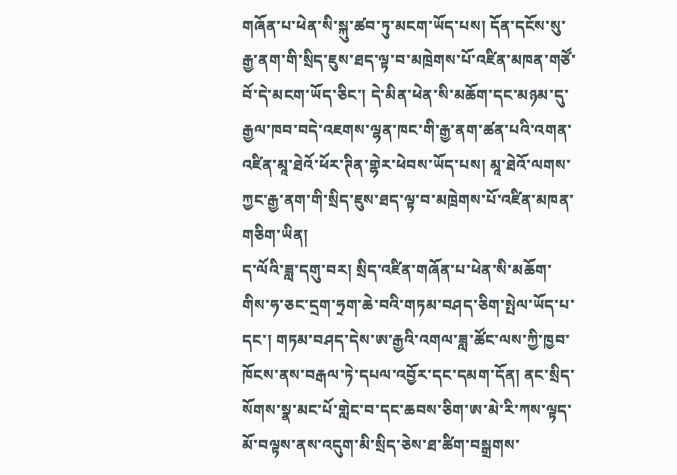གཞོན་པ་ཕེན་སི་སྐུ་ཚབ་ཏུ་མངག་ཡོད་པས། དོན་དངོས་སུ་རྒྱ་ནག་གི་སྲིད་ཇུས་ཐད་ལྟ་བ་མཁྲེགས་པོ་འཛིན་མཁན་གཙོ་བོ་དེ་མངག་ཡོད་ཅིང་། དེ་མིན་ཕེན་སི་མཆོག་དང་མཉམ་དུ་རྒྱལ་ཁབ་བདེ་འཇགས་ལྷན་ཁང་གི་རྒྱ་ནག་ཚན་པའི་འགན་འཛིན་མཱ་ཐེའོ་ཕོར་ཊིན་གྷེར་ཕེབས་ཡོད་པས། མཱ་ཐེའོ་ལགས་ཀྱང་རྒྱ་ནག་གི་སྲིད་ཇུས་ཐད་ལྟ་བ་མཁྲེགས་པོ་འཛིན་མཁན་གཅིག་ཡིན།
ད་ལོའི་ཟླ་དགུ་བར། སྲིད་འཛིན་གཞོན་པ་ཕེན་སི་མཆོག་གིས་ཧ་ཅང་དྲག་ཧྲག་ཆེ་བའི་གཏམ་བཤད་ཅིག་སྤེལ་ཡོད་པ་དང་། གཏམ་བཤད་དེས་ཨ་རྒྱའི་འགལ་ཟླ་ཚོང་ལས་ཀྱི་ཁྱབ་ཁོངས་ནས་བརྒལ་ཏེ་དཔལ་འབྱོར་དང་དམག་དོན། ནང་སྲིད་སོགས་སྣ་མང་པོ་གླེང་བ་དང་ཆབས་ཅིག་ཨ་མེ་རི་ཀས་ལྟད་མོ་བལྟས་ནས་འདུག་མི་སྲིད་ཅེས་ཐ་ཚིག་བསྒྲགས་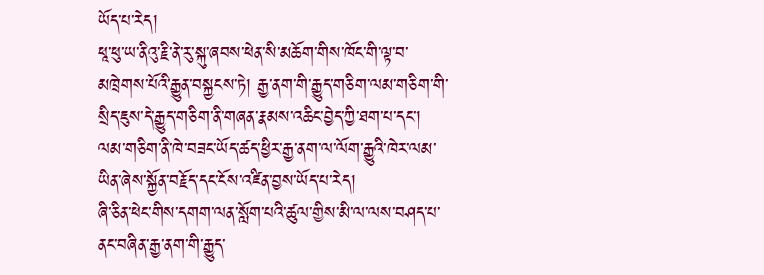ཡོད་པ་རེད།
ཕཱ་ཕུ་ཡ་ནིའུ་རྗི་ནེ་རུ་སྐུ་ཞབས་ཕེན་སི་མཆོག་གིས་ཁོང་གི་ལྟ་བ་མཁྲེགས་པོའི་རྒྱུན་བསྐྱངས་ཏེ། རྒྱ་ནག་གི་རྒྱུད་གཅིག་ལམ་གཅིག་གི་སྲིད་ཇུས་དེ་རྒྱུད་གཅིག་ནི་གཞན་རྣམས་འཆིང་བྱེད་ཀྱི་ཐག་པ་དང་། ལམ་གཅིག་ནི་ཁེ་བཟང་ཡོད་ཚད་ཕྱིར་རྒྱ་ནག་ལ་ལོག་རྒྱུའི་ཁེར་ལམ་ཡིན་ཞེས་སྐྱོན་བརྗོད་དང་ངོས་འཛིན་བྱས་ཡོད་པ་རེད།
ཞི་ཅིན་ཕེང་གིས་དགག་ལན་སློག་པའི་ཚུལ་གྱིས་མི་ལ་ལས་བཤད་པ་ནང་བཞིན་རྒྱ་ནག་གི་རྒྱུད་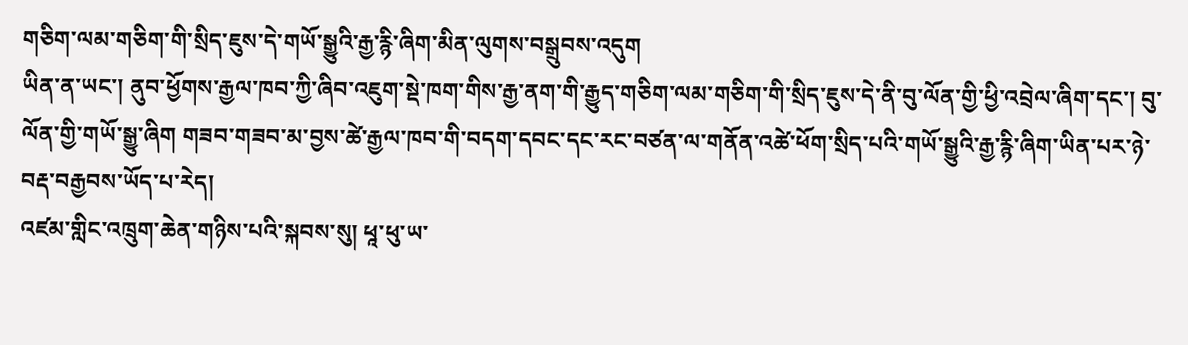གཅིག་ལམ་གཅིག་གི་སྲིད་ཇུས་དེ་གཡོ་སྒྱུའི་རྒྱ་རྙི་ཞིག་མིན་ལུགས་བསྒྲུབས་འདུག
ཡིན་ན་ཡང་། ནུབ་ཕྱོགས་རྒྱལ་ཁབ་ཀྱི་ཞིབ་འཇུག་སྡེ་ཁག་གིས་རྒྱ་ནག་གི་རྒྱུད་གཅིག་ལམ་གཅིག་གི་སྲིད་ཇུས་དེ་ནི་བུ་ལོན་གྱི་ཕྱི་འབྲེལ་ཞིག་དང་། བུ་ལོན་གྱི་གཡོ་སྒྱུ་ཞིག གཟབ་གཟབ་མ་བྱས་ཚེ་རྒྱལ་ཁབ་གི་བདག་དབང་དང་རང་བཙན་ལ་གནོན་འཚེ་ཕོག་སྲིད་པའི་གཡོ་སྒྱུའི་རྒྱ་རྙི་ཞིག་ཡིན་པར་ཉེ་བརྡ་བརྒྱབས་ཡོད་པ་རེད།
འཛམ་གླིང་འཁྲུག་ཆེན་གཉིས་པའི་སྐབས་སུ། ཕཱ་ཕུ་ཡ་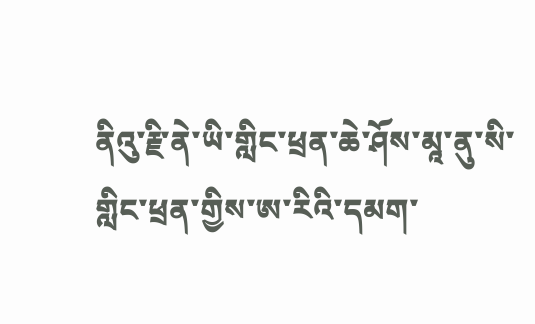ནིའུ་རྗི་ནེ་ཡི་གླིང་ཕྲན་ཆེ་ཤོས་མཱ་ནུ་སི་གླིང་ཕྲན་གྱིས་ཨ་རིའི་དམག་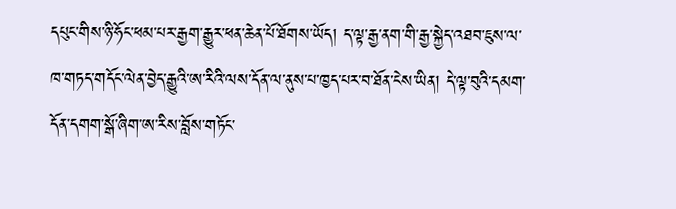དཔུང་གིས་ཉི་ཧོང་ཕམ་པར་རྒྱག་རྒྱུར་ཕན་ཆེན་པོ་ཐོགས་ཡོད། ད་ལྟ་རྒྱ་ནག་གི་རྒྱ་སྐྱེད་འཐབ་ཇུས་ལ་ཁ་གཏད་གདོང་ལེན་བྱེད་རྒྱུའི་ཨ་རིའི་ལས་དོན་ལ་ནུས་པ་ཁྱད་པར་བ་ཐོན་ངེས་ཡིན། དེ་ལྟ་བུའི་དམག་དོན་དགག་སྒོ་ཞིག་ཨ་རིས་བློས་གཏོང་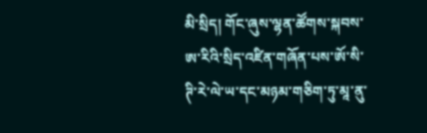མི་སྲིད། གོང་ཞུས་ལྷན་ཚོགས་སྐབས་ཨ་རིའི་སྲིད་འཛིན་གཞོན་པས་ཨོ་སི་ཊི་རེ་ལེ་ཡ་དང་མཉམ་གཅིག་ཏུ་མཱ་ནུ་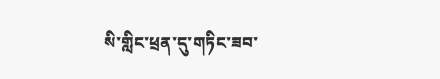སི་གླིང་ཕྲན་དུ་གཏིང་ཟབ་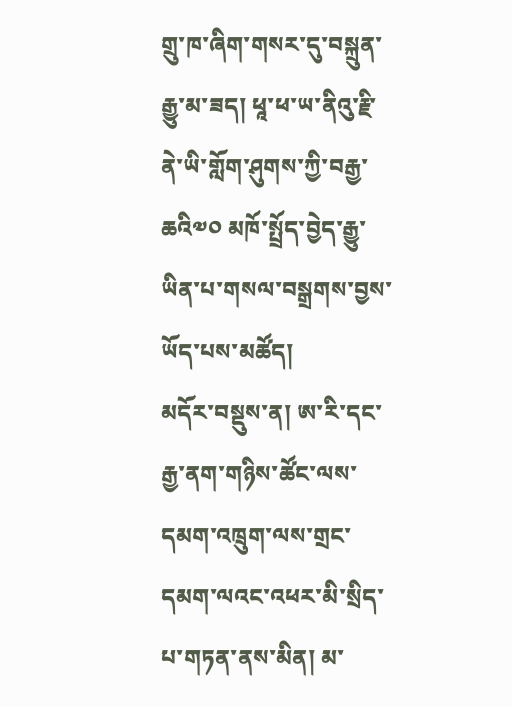གྲུ་ཁ་ཞིག་གསར་དུ་བསྐྲུན་རྒྱུ་མ་ཟད། ཕཱ་ཕ་ཡ་ནིའུ་རྗི་ནེ་ཡི་གློག་ཤུགས་ཀྱི་བརྒྱ་ཆའི༧༠ མཁོ་སྤྲོད་བྱེད་རྒྱུ་ཡིན་པ་གསལ་བསྒྲགས་བྱས་ཡོད་པས་མཚོད།
མདོར་བསྡུས་ན། ཨ་རི་དང་རྒྱ་ནག་གཉིས་ཚོང་ལས་དམག་འཁྲུག་ལས་གྲང་དམག་ལའང་འཕར་མི་སྲིད་པ་གཏན་ནས་མིན། མ་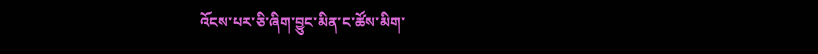འོངས་པར་ཅི་ཞིག་བྱུང་མིན་ང་ཚོས་མིག་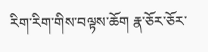རིག་རིག་གིས་བལྟས་ཆོག རྣ་ཅོར་ཅོར་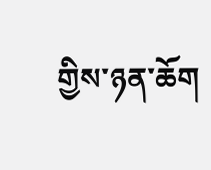གྱིས་ཉན་ཆོག